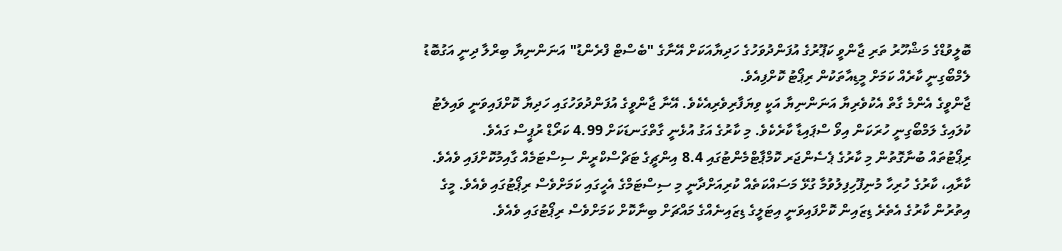ބޮލީވުޑްގެ މަޝްހޫރު ތަރި ޖާންވީ ކަޕޫރުގެ އުފަންދުވަހުގެ ހަދިޔާއަކަށް އޭނާގެ "ބެސްޓް ފްރެންޑު" އަނަންނިޔާ ބިރްލާ ދިނީ އަގުބޮޑު ލެމްބޯގިނީ ކާރެއް ކަމަށް މީޑިއާތަކުން ރިޕޯޓު ކޮށްފިއެވެ.
ޖާންވީގެ އެންމެ ގާތް އެކުވެރިޔާ އަނަންނިޔާ އަކީ ވިޔަފާރިވެރިއެކެވެ. އޭނާ ޖާންވީގެ އުފަންދުވަހުގައި ހަދިޔާ ކޮށްފައިވަނީ ވައިލެޓު ކުލައިގެ ލަމްބޯގިނީ ހުރަކަން އިވޯ ސްޕައިޑާ ކާރެކެވެ. މި ކާރުގެ އަގު އުޅެނީ ގާތްގަނޑަކަށް 4.99 ކަރޯޑް ރުޕީސް ގައެވެ.
ރިޕޯޓުތައް ބުނާގޮތުން މި ކާރުގެ ޕެސެންޖަރ ކޮމްޕާޓްމެންޓުގައި 8.4 އިންޗީގެ ޓަޗްސްކްރީން ސިސްޓަމެއް ގާއިމުކޮށްފައި ވެއެވެ. ކާރާއި، ކާރުގެ ހުރިހާ މުނިފޫހިފިލުވުމާ ގުޅޭ މަސައްކަތެއް ކުރިއަށްދާނީ މި ސިސްޓަމްގެ އެހީގައި ކަމަށްވެސް ރިޕޯޓުގައި ވެއެވެ. މީގެ އިތުރުން ކާރުގެ އެތެރެ ޑިޒައިން ކޮށްފައިވަނީ އިޓަލީގެ ޑިޒައިނެއްގެ މައްޗަށް ބިނާކޮށް ކަމަށްވެސް ރިޕޯޓުގައި ވެއެވެ.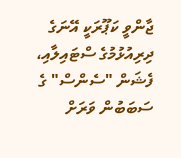ޖާންވީ ކަޕޫރަކީ އޭނަގެ ދިރިއުޅުމުގެ ސްޓައިލާއި، ފެޝަން "ސެންސް" ގެ ސަބަބުން ވަރަށް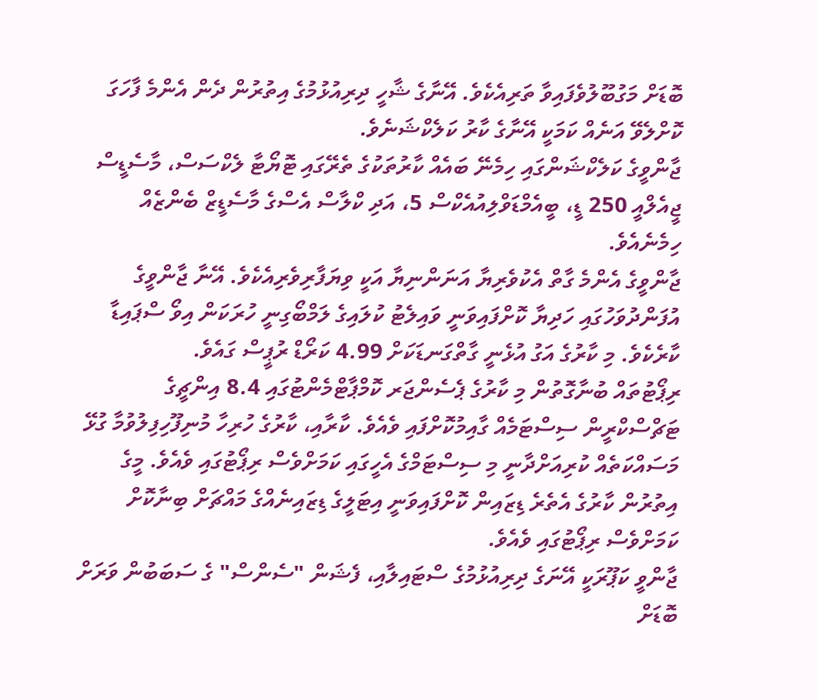ބޮޑަށް މަގުބޫލުވެފައިވާ ތަރިއެކެވެ. އޭނާގެ ޝާހީ ދިރިއުޅުމުގެ އިތުރުން ދެން އެންމެ ފާހަގަ ކޮށްލެވޭ އަނެއް ކަމަކީ އޭނާގެ ކާރު ކަލެކްޝަނެވެ.
ޖާންވީގެ ކަލެކްޝަންގައި ހިމެނޭ ބައެއް ކާރުތަކުގެ ތެރޭގައި ޓޮޔޯޓާ ލެކްސަސް، މާސެޑީސް ޖީއެލްއީ 250 ޑީ، ބީއެމްޑަވްލިއުއެކްސް 5، އަދި ކްލާސް އެސްގެ މާސެޑީޒް ބެންޒެއް ހިމެނެއެވެ.
ޖާންވީގެ އެންމެ ގާތް އެކުވެރިޔާ އަނަންނިޔާ އަކީ ވިޔަފާރިވެރިއެކެވެ. އޭނާ ޖާންވީގެ އުފަންދުވަހުގައި ހަދިޔާ ކޮށްފައިވަނީ ވައިލެޓު ކުލައިގެ ލަމްބޯގިނީ ހުރަކަން އިވޯ ސްޕައިޑާ ކާރެކެވެ. މި ކާރުގެ އަގު އުޅެނީ ގާތްގަނޑަކަށް 4.99 ކަރޯޑް ރުޕީސް ގައެވެ.
ރިޕޯޓުތައް ބުނާގޮތުން މި ކާރުގެ ޕެސެންޖަރ ކޮމްޕާޓްމެންޓުގައި 8.4 އިންޗީގެ ޓަޗްސްކްރީން ސިސްޓަމެއް ގާއިމުކޮށްފައި ވެއެވެ. ކާރާއި، ކާރުގެ ހުރިހާ މުނިފޫހިފިލުވުމާ ގުޅޭ މަސައްކަތެއް ކުރިއަށްދާނީ މި ސިސްޓަމްގެ އެހީގައި ކަމަށްވެސް ރިޕޯޓުގައި ވެއެވެ. މީގެ އިތުރުން ކާރުގެ އެތެރެ ޑިޒައިން ކޮށްފައިވަނީ އިޓަލީގެ ޑިޒައިނެއްގެ މައްޗަށް ބިނާކޮށް ކަމަށްވެސް ރިޕޯޓުގައި ވެއެވެ.
ޖާންވީ ކަޕޫރަކީ އޭނަގެ ދިރިއުޅުމުގެ ސްޓައިލާއި، ފެޝަން "ސެންސް" ގެ ސަބަބުން ވަރަށް ބޮޑަށް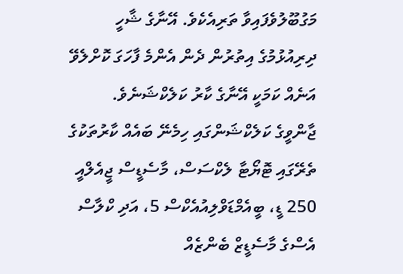މަގުބޫލުވެފައިވާ ތަރިއެކެވެ. އޭނާގެ ޝާހީ ދިރިއުޅުމުގެ އިތުރުން ދެން އެންމެ ފާހަގަ ކޮށްލެވޭ އަނެއް ކަމަކީ އޭނާގެ ކާރު ކަލެކްޝަނެވެ.
ޖާންވީގެ ކަލެކްޝަންގައި ހިމެނޭ ބައެއް ކާރުތަކުގެ ތެރޭގައި ޓޮޔޯޓާ ލެކްސަސް، މާސެޑީސް ޖީއެލްއީ 250 ޑީ، ބީއެމްޑަވްލިއުއެކްސް 5، އަދި ކްލާސް އެސްގެ މާސެޑީޒް ބެންޒެއް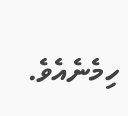ހިމެނެއެވެ.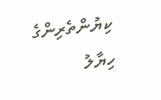ކިޔުންތެރިންގެ ހިޔާލު